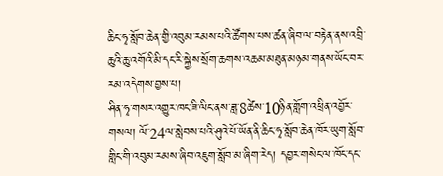ཆིང་ཧྭ་སློབ་ཆེན་གྱི་འབུམ་རམས་པའི་ཚོགས་པས་ཚན་ཞིབ་ལ་བརྟེན་ནས་འབྲི་ཆུའི་ཆུ་འགོའི་མི་དང་རི་སྐྱེས་སྲོག་ཆགས་འཆམ་མཐུན་མཉམ་གནས་ཡོང་བར་རམ་འདེགས་བྱས་པ།
ཤིན་ཧྭ་གསར་འགྱུར་ཁང་ཟི་ལིང་ནས་ཟླ་8ཚེས་10ཉིན་གློག་འཕྲིན་འབྱོར་གསལ། ལོ་24ལ་སླེབས་པའི་ཤུའེ་པོ་ཡོན་ནི་ཆིང་ཧྭ་སློབ་ཆེན་ཁོར་ཡུག་སློབ་གླིང་གི་འབུམ་རམས་ཞིབ་འཇུག་སློབ་མ་ཞིག་རེད། དབྱར་གསེང་ལ་ཁོང་དང་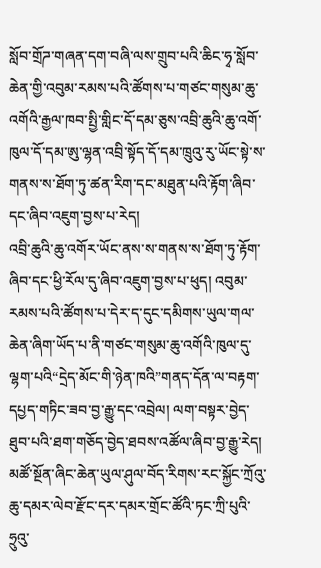སློབ་གྲོཌ་གཞན་དག་བཞི་ལས་གྲུབ་པའི་ཆིང་ཧྭ་སློབ་ཆེན་གྱི་འབུམ་རམས་པའི་ཚོགས་པ་གཙང་གསུམ་ཆུ་འགོའི་རྒྱལ་ཁབ་སྤྱི་གླིང་དོ་དམ་ཅུས་འབྲི་ཆུའི་ཆུ་འགོ་ཁུལ་དོ་དམ་ཨུ་ལྷན་འབྲི་སྟོད་དོ་དམ་ཁྲུའུ་རུ་ཡོང་སྟེ་ས་གནས་ས་ཐོག་ཏུ་ཚན་རིག་དང་མཐུན་པའི་རྟོག་ཞིབ་དང་ཞིབ་འཇུག་བྱས་པ་རེད།
འབྲི་ཆུའི་ཆུ་འགོར་ཡོང་ནས་ས་གནས་ས་ཐོག་ཏུ་རྟོག་ཞིབ་དང་ཕྱི་རོལ་དུ་ཞིབ་འཇུག་བྱས་པ་ཕུད། འབུམ་རམས་པའི་ཚོགས་པ་དེར་ད་དུང་དམིགས་ཡུལ་གལ་ཆེན་ཞིག་ཡོད་པ་ནི་གཙང་གསུམ་ཆུ་འགོའི་ཁུལ་དུ་ལྷག་པའི“དྲེད་མོང་གི་ཉེན་ཁའི”གནད་དོན་ལ་བརྟག་དཔྱད་གཏིང་ཟབ་བྱ་རྒྱུ་དང་འབྲེལ། ལག་བསྟར་བྱེད་ཐུབ་པའི་ཐག་གཅོད་བྱེད་ཐབས་འཚོལ་ཞིབ་བྱ་རྒྱུ་རེད།
མཚོ་སྔོན་ཞིང་ཆེན་ཡུལ་ཤུལ་བོད་རིགས་རང་སྐྱོང་ཀྲོའུ་ཆུ་དམར་ལེབ་རྫོང་དར་དམར་གྲོང་ཚོའི་ཏང་ཀྲི་པུའི་ཧྲུའུ་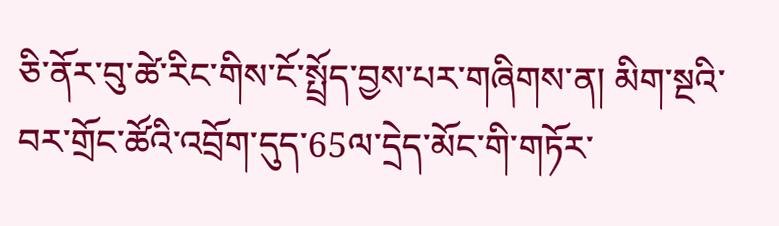ཅི་ནོར་བུ་ཚེ་རིང་གིས་ངོ་སྤྲོད་བྱས་པར་གཞིགས་ན། མིག་སྔའི་བར་གྲོང་ཚོའི་འབྲོག་དུད་65ལ་དྲེད་མོང་གི་གཏོར་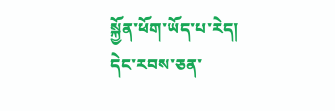སྐྱོན་ཕོག་ཡོད་པ་རེད།
དེང་རབས་ཅན་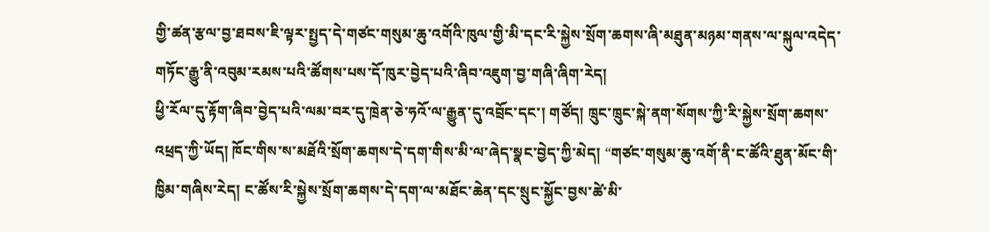གྱི་ཚན་རྩལ་བྱ་ཐབས་ཇི་ལྟར་སྤྱད་དེ་གཙང་གསུམ་ཆུ་འགོའི་ཁུལ་གྱི་མི་དང་རི་སྐྱེས་སྲོག་ཆགས་ཞི་མཐུན་མཉམ་གནས་ལ་སྐུལ་འདེད་གཏོང་རྒྱུ་ནི་འབུམ་རམས་པའི་ཚོགས་པས་དོ་ཁུར་བྱེད་པའི་ཞིབ་འཇུག་བྱ་གཞི་ཞིག་རེད།
ཕྱི་རོལ་དུ་རྟོག་ཞིབ་བྱེད་པའི་ལམ་བར་དུ་ཁྲེན་ཅེ་ཧའོ་ལ་རྒྱུན་དུ་འབྲོང་དང་། གཙོད། ཁྲུང་ཁྲུང་སྐེ་ནག་སོགས་ཀྱི་རི་སྐྱེས་སྲོག་ཆགས་འཕྲད་ཀྱི་ཡོད། ཁོང་གིས་ས་མཐོའི་སྲོག་ཆགས་དེ་དག་གིས་མི་ལ་ཞེད་སྣང་བྱེད་ཀྱི་མེད། “གཙང་གསུམ་ཆུ་འགོ་ནི་ང་ཚོའི་ཐུན་མོང་གི་ཁྱིམ་གཞིས་རེད། ང་ཚོས་རི་སྐྱེས་སྲོག་ཆགས་དེ་དག་ལ་མཐོང་ཆེན་དང་སྲུང་སྐྱོང་བྱས་ཚེ་མི་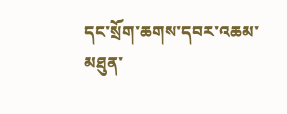དང་སྲོག་ཆགས་དབར་འཆམ་མཐུན་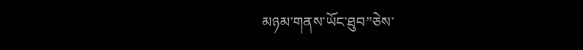མཉམ་གནས་ཡོང་ཐུབ”ཅེས་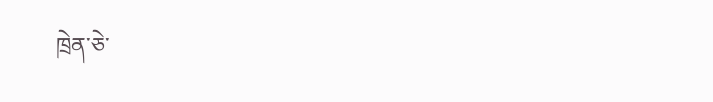ཁྲེན་ཅེ་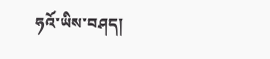ཧའོ་ཡིས་བཤད།